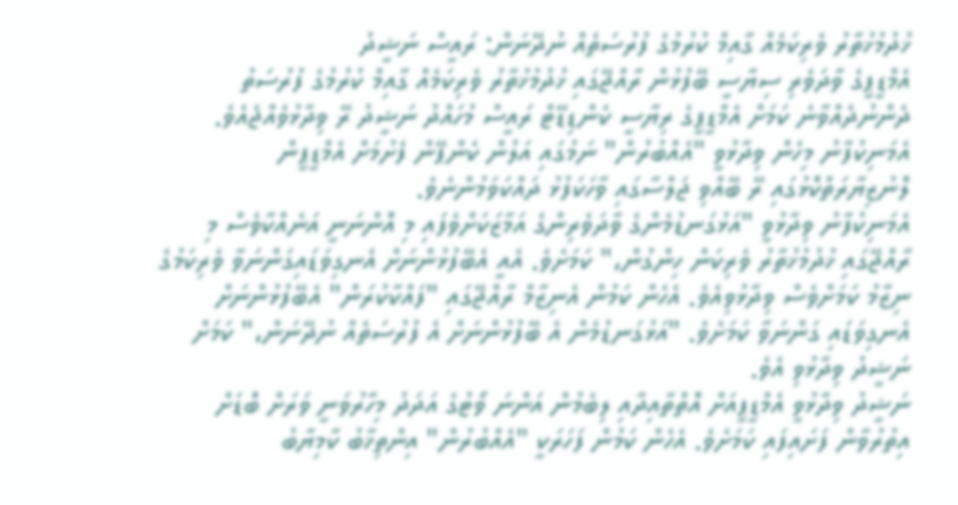ޚުދުމުޚުތާރު ވެރިކަމެއް ގާއިމް ކުރުމުގެ ފުރުސަތެއް ނުދޭނަން: ރައީސް ނަޝީދު
އެމްޑީޕީގެ ވާދަވެރި ސިޔާސީ ބޭފުޅުން ރާއްޖޭގައި ޚުދުމުޚުތާރު ވެރިކަމެއް ގާއިމް ކުރުމުގެ ފުރުސަތު ދެންނުދެއްވާނެ ކަމަށް އެމްޑީޕީގެ ރިޔާސީ ކެންޑިޑޭޓް ރައީސް މުހައްދު ނަޝީދު ރޭ ވިދާޅުވެއްޖެއެވެ.
އެމަނިކުފާނު މިހެން ވިދާޅުވީ "އެއްބުރުން" ނަމުގައި އަލުން ކެންޕޭން ފެށުމަށް އެމްޑީޕީން ލޮނުޒިޔާރަތްކޮޅުގައި ރޭ ބޭއްވި ޖަލްސާގައި ވާހަކަފުޅު ދައްކަވަމުންނެވެ.
އެމަނިކުފާނު ވިދާޅުވީ "އަޅުގަނޑުމެންގެ ވާދަވެރިންގެ އަމާޒަކަށްވެފައި މި އޮންނަނީ އަނެއްކާވެސް މި ރާއްޖޭގައި ޚުދުމުޚުތާރު ވެރިކަން ހިންގުން،" ކަމަށެވެ. އެއީ އެބޭފުޅުންނަށް އެނގިވަޑައިގަންނަވާ ވެރިކަމުގެ ނިޒާމު ކަމަށްވެސް ވިދާޅުވިއެވެ. އެހެން ކަމުން އެނިޒާމް ރާއްޖޭގައި "ފައްކާކުރަން" އެބޭފުޅުންނަށް އެނގިވަޑައި ގަންނަވާ ކަމަށެވެ. "އަޅުގަނޑުމެން އެ ބޭފުޅުންނަށް އެ ފުރުސަތެއް ނުދޭނަން،" ކަމަށް ނަޝީދު ވިދާޅުވި އެވެ.
ނަޝީދު ވިދާޅުވީ އެމްޑީޕީއަށް އޮތްތާއިދާއި ލިބެމުން އަންނަ ވޯޓުގެ އަދަދު މިހާރުވަނީ ވަރަށް ބޮޑަށް އިތުރުވާން ފަށައިފައި ކަމަށެވެ. އެހެން ކަމުން ފަހަރަކީ "އެއްބުރުން" އިންތިޚާބު ކާމިޔާބު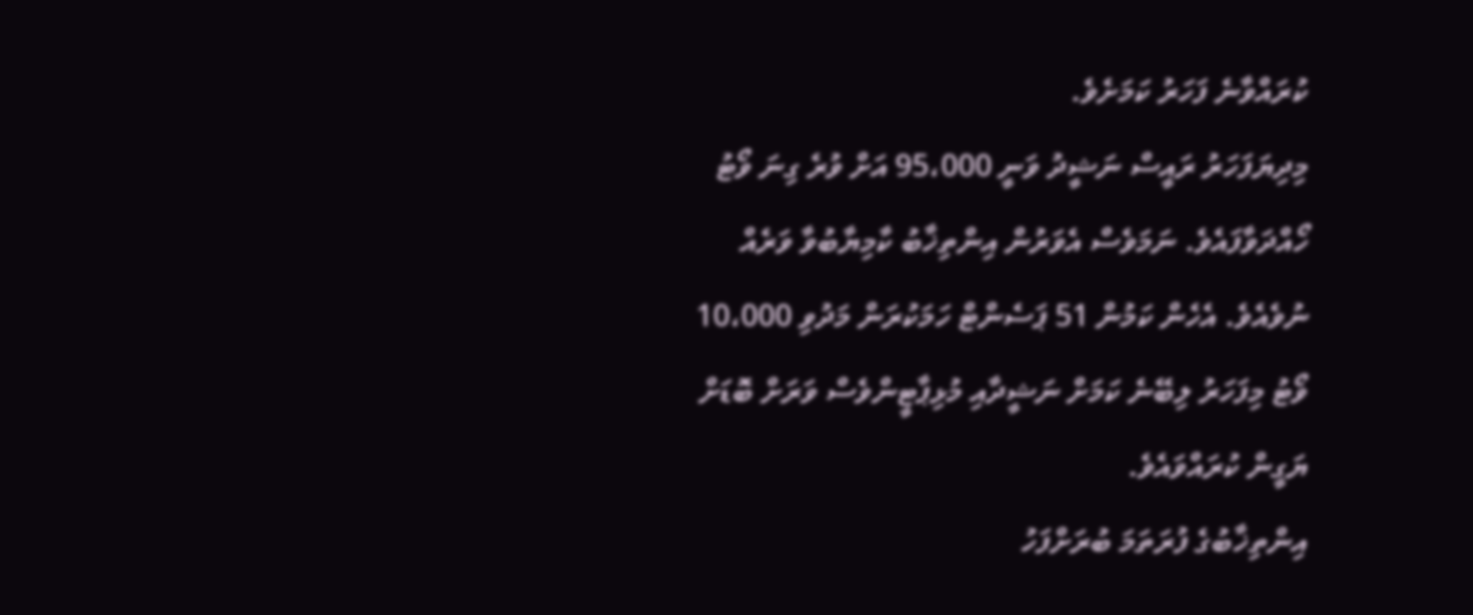ކުރައްވާނެ ފަހަރު ކަމަށެވެ.
މިދިޔަފަހަރު ރައީސް ނަޝީދު ވަނީ 95،000 އަށް ވުރެ ގިނަ ވޯޓު ހޯއްދަވާފައެވެ. ނަމަވެސް އެވަރުން އިންތިޚާބު ކާމިޔާބުވާ ވަރެއް ނުވެއެވެ. އެހެން ކަމުން 51 ޕަސެންޓް ހަމަކުރަން މަދުވި 10،000 ވޯޓު މިފަހަރު ލިބޭނެ ކަމަށް ނަޝީދާއި މުޅިޕާޓީންވެސް ވަރަށް ބޮޑަށް ޔަގީން ކުރައްވައެވެ.
އިންތިޚާބުގެ ފުރަތަމަ ބުރަށްފަހު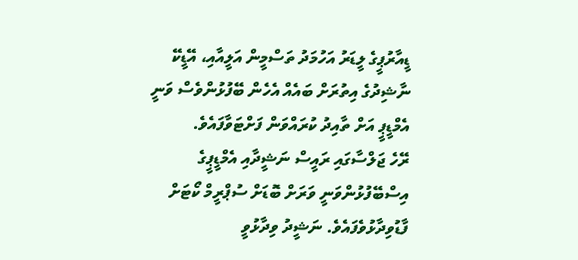ޑީއާރުޕީގެ ލީޑަރު އަހުމަދު ތަސްމީން އަލީއާއި، އޭޑީކޭ ނާޝިދުގެ އިތުރަށް ބައެއް އެހެން ބޭފުޅުންވެސް ވަނީ އެމްޑީޕީ އަށް ތާއިދު ކުރައްވަން ފަށްޓަވާފައެވެ.
ރޭހެ ޖަލްސާގައި ރައީސް ނަޝީދާއި އެމްޑީޕީގެ އިސްބޭފުޅުންވަނީ ވަރަށް ބޮޑަށް ސުޕްރީމް ކޯޓަށް ފާޑުވިދާޅުވެފައެވެ. ނަޝީދު ވިދާޅުވީ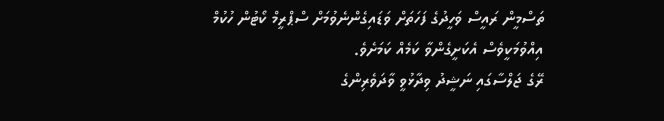ތަސްމީން ރައީސް ވަހީދުގެ ފަހަތަށް ވަޑައިގެންނެވުމަށް ސްޕްރީމް ކޯޓުން ހުކުމް އިއްވުމަކީވެސް އެކަށީގެންވާ ކަމެއް ކަމަށެވެ.
ރޭގެ ޖަލްސާގައި ނަޝީދު ވިދާޅުވީ ވާދަވެރިންގެ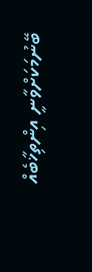ބޭނުމަކަށްވާނީ އިންތިޚާބެއް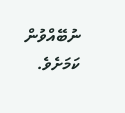ނުބޭއްވުން ކަމަށެވެ.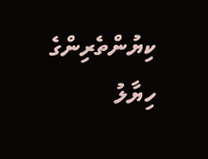ކިޔުންތެރިންގެ ހިޔާލު